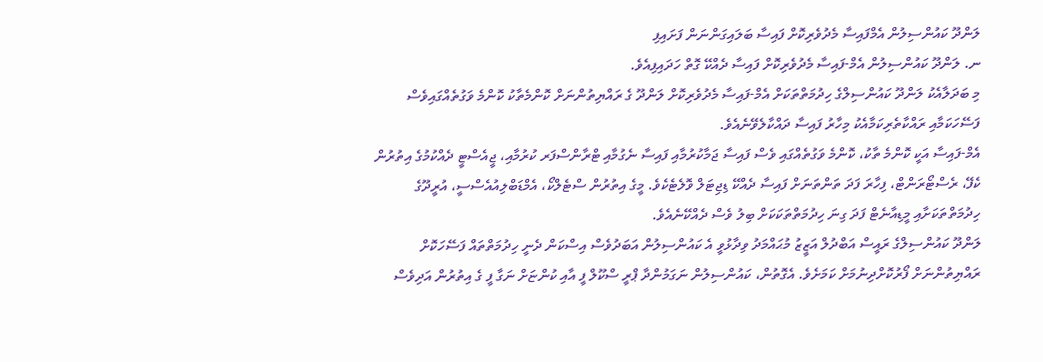ލަންދޫ ކައުންސިލުން އެމްފައިސާ މެދުވެރިކޮށް ފައިސާ ބަލައިގަންނަން ފަށައިފި
ނ. ލަންދޫ ކައުންސިލުން އެމް-ފައިސާ މެދުވެރިކޮށް ފައިސާ ދެއްކޭ ގޮތް ހަދައިފިއެވެ.
މި ބަދަލާއެކު ލަންދޫ ކައުންސިލްގެ ހިދުމަތްތަކަށް އެމް-ފައިސާ މެދުވެރިކޮށް ލަންދޫ ގެ ރައްޔިތުންނަށް ކޮންމެތާކު ކޮންމެ ވަގުތެއްގައިވެސް ފަސޭހަކަމާއި ރައްކާތެރިކަމާއެކު މިހާރު ފައިސާ ދައްކާލެވޭނެއެވެ.
އެމް-ފައިސާ އަކީ ކޮންމެ ތާކު، ކޮންމެ ވަގުތެއްގައި ވެސް ފައިސާ ޖަމާކުރުމާއި ފައިސާ ނެގުމާއި ޓްރާންސްފަރ ކުރުމާއި، ޖީއެސްޓީ ދެއްކުމުގެ އިތުރުން ކެފޭ، ރެސްޓޯރަންޓް، ފިހާރަ ފަދަ ތަންތަނަށް ފައިސާ ދެއްކޭ ޑިޖިޓަލް ވޮލެޓެކެވެ. މީގެ އިތުރުން ސްޓެލްކޯ، އެމްޑަބްލިއުއެސްސީ، އުރީދޫގެ ހިދުމަތްތަކަށާއި މީޑިއާނެޓް ފަދަ ގިނަ ހިދުމަތްތަކަކަށް ބިލު ވެސް ދެއްކޭނެއެވެ.
ލަންދޫ ކައުންސިލްގެ ރައީސް އަބްދުލް އަޒީޒު މުޙައްމަދު ވިދާޅުވީ އެ ކައުންސިލުން އަބަދުވެސް އިސްކަން ދެނީ ހިދުމަތްތައް ފަސޭހަކޮށް ރައްޔިތުންނަށް ފޯރުކޮށްދިނުމަށް ކަމަށެވެ. އެގޮތުން، ކައުންސިލުން ނަގަމުންދާ ޕްރީ ސްކޫލް ފީ އާއި ކުންޏަށް ނަގާ ފީ ގެ އިތުރުން އަދިވެސް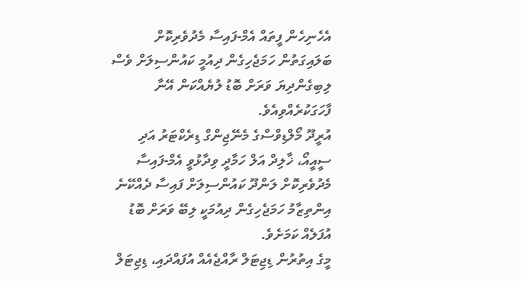އެހެނިހެން ފީތައް އެމް-ފައިސާ މެދުވެރިކޮށް ބަލައިގަތުން ހަމަޖެހިގެން ދިއުމީ ކައުންސިލަށް ވެސް ލިބިގެންދިޔަ ވަރަށް ބޮޑު ލުޔެއްކަން އޭނާ ފާހަގަކުރެއްވިއެވެ.
އުރީދޫ މޯލްޑިވްސްގެ މެނޭޖިންގް ޑިރެކްޓަރު އަދި ސީއީއޯ، ޚާލިދް އަލް ހަމާދީ ވިދާޅުވީ އެމް-ފައިސާ މެދުވެރިކޮށް ލަންދޫ ކައުންސިލަށް ފައިސާ ދެއްކޭނެ އިންތިޒާމު ހަމަޖެހިގެން ދިއުމަކީ ލިބޭ ވަރަށް ބޮޑު އުފަލެއް ކަމަށެވެ.
މީގެ އިތުރުން ޑިޖިޓަލް ރާއްޖެއެއް އުފައްދައި، ޑިޖިޓަލް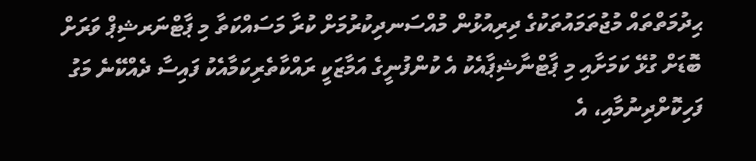ޙިދުމަތްތައް މުޖުތަމައުތަކުގެ ދިރިއުޅުން މުއްސަނދިކުރުމަށް ކުރާ މަސައްކަތާ މި ޕާޓްނަރޝިޕް ވަރަށް ބޮޑަށް ގުޅޭ ކަމަށާއި މި ޕާޓްނާޝިޕާއެކު އެ ކުންފުނީގެ އަމާޒަކީ ރައްކާތެރިކަމާއެކު ފައިސާ ދެއްކޭނެ މަގު ފަހިކޮށްދިނުމާއި، އެ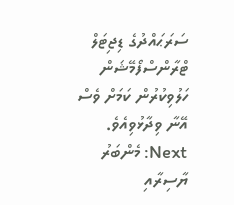ސަރަޙައްދުގެ ޑިޖިޓަލް ޓްރާންސްފޯމޭޝަން ހަލުވިކުރުން ކަމަށް ވެސް އޭނާ ވިދާޅުވިއެވެ.
Next: މެންބަރު ޔާސިރާއި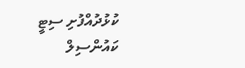ކުޅުދުއްފުށި ސިޓީ ކައުންސިލް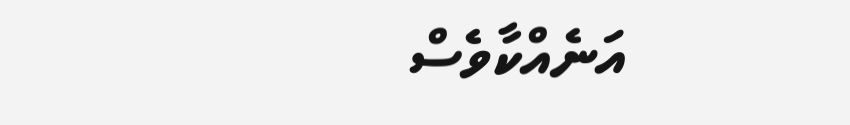އަނެއްކާވެސް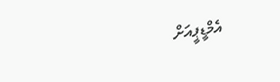އެމްޑީޕީއަށް